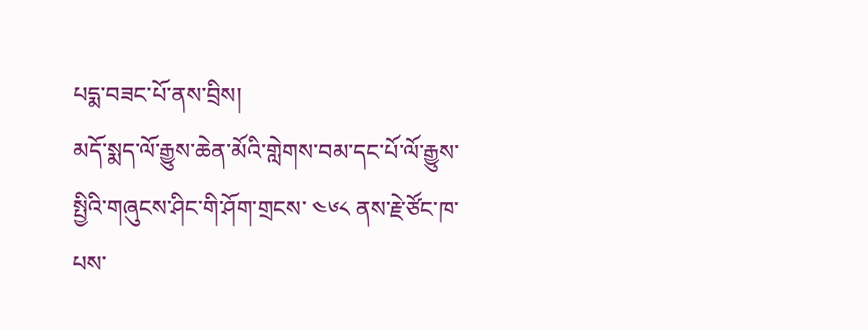པདྨ་བཟང་པོ་ནས་བྲིས།
མདོ་སྨད་ལོ་རྒྱུས་ཆེན་མོའི་གླེགས་བམ་དང་པོ་ལོ་རྒྱུས་སྤྱིའི་གཞུངས་ཤིང་གི་ཤོག་གྲངས་ ༤༦༨ ནས་རྗེ་ཙོང་ཁ་པས་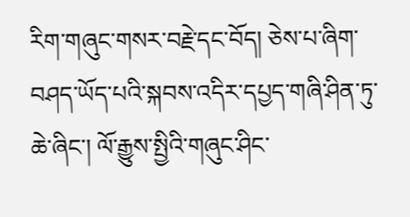རིག་གཞུང་གསར་བརྗེ་དང་བོད། ཅེས་པ་ཞིག་བཤད་ཡོད་པའི་སྐབས་འདིར་དཔྱད་གཞི་ཤིན་ཏུ་ཆེ་ཞིང་། ལོ་རྒྱུས་སྤྱིའི་གཞུང་ཤིང་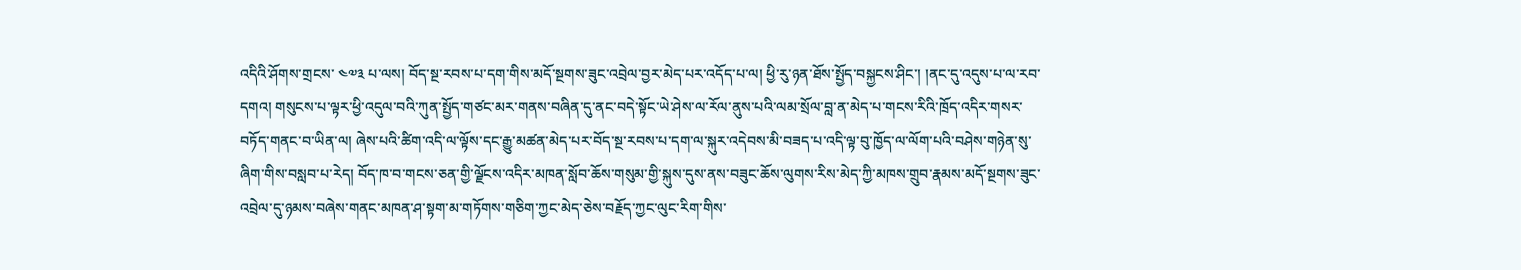འདིའི་ཤོགས་གྲངས་ ༤༧༣ པ་ལས། བོད་སྔ་རབས་པ་དག་གིས་མདོ་སྔགས་ཟུང་འབྲེལ་བྱར་མེད་པར་འདོད་པ་ལ། ཕྱི་རུ་ཉན་ཐོས་སྤྱོད་བསྐྱངས་ཤིང་། །ནང་དུ་འདུས་པ་ལ་རབ་དགའ། གསུངས་པ་ལྟར་ཕྱི་འདུལ་བའི་ཀུན་སྤྱོད་གཙང་མར་གནས་བཞིན་དུ་ནང་བདེ་སྟོང་ཡེ་ཤེས་ལ་རོལ་ནུས་པའི་ལམ་སྲོལ་བླ་ན་མེད་པ་གངས་རིའི་ཁྲོད་འདིར་གསར་བཏོད་གནང་བ་ཡིན་ལ། ཞེས་པའི་ཚིག་འདི་ལ་ལྟོས་དང་རྒྱུ་མཚན་མེད་པར་བོད་སྔ་རབས་པ་དག་ལ་སྐུར་འདེབས་མི་བཟད་པ་འདི་ལྟ་བུ་ཁྱོད་ལ་ལོག་པའི་བཤེས་གཉེན་སུ་ཞིག་གིས་བསླབ་པ་རེད། བོད་ཁ་བ་གངས་ཅན་གྱི་ལྗོངས་འདིར་མཁན་སློབ་ཆོས་གསུམ་གྱི་སྐུས་དུས་ནས་བཟུང་ཆོས་ལུགས་རིས་མེད་ཀྱི་མཁས་གྲུབ་རྣམས་མདོ་སྔགས་ཟུང་འབྲེལ་དུ་ཉམས་བཞེས་གནང་མཁན་ཤ་སྟག་མ་གཏོགས་གཅིག་ཀྱང་མེད་ཅེས་བརྗོད་ཀྱང་ལུང་རིག་གིས་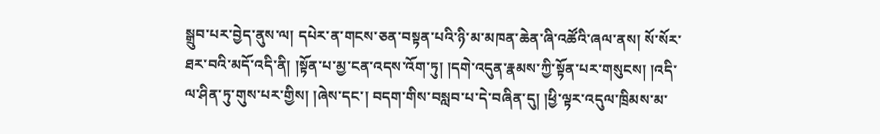སྒྲུབ་པར་བྱེད་ནུས་ལ། དཔེར་ན་གངས་ཅན་བསྟན་པའི་ཉི་མ་མཁན་ཆེན་ཞི་འཚོའི་ཞལ་ནས། སོ་སོར་ཐར་བའི་མདོ་འདི་ནི། །སྟོན་པ་མྱ་ངན་འདས་འོག་ཏུ། །དགེ་འདུན་རྣམས་ཀྱི་སྟོན་པར་གསུངས། །འདི་ལ་ཤིན་ཏུ་གུས་པར་གྱིས། །ཞེས་དང་། བདག་གིས་བསླབ་པ་དེ་བཞིན་དུ། །ཕྱི་ལྟར་འདུལ་ཁྲིམས་མ་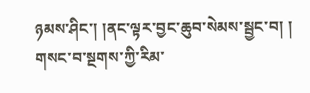ཉམས་ཤིང་། །ནང་ལྟར་བྱང་ཆུབ་སེམས་སྦྱང་བ། ། གསང་བ་སྔགས་ཀྱི་རིམ་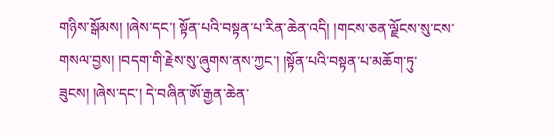གཉིས་སྒོམས། །ཞེས་དང་། སྟོན་པའི་བསྟན་པ་རིན་ཆེན་འདི། །གངས་ཅན་ལྗོངས་སུ་ངས་གསལ་བྱས། །བདག་གི་རྗེས་སུ་ཞུགས་ནས་ཀྱང་། །སྟོན་པའི་བསྟན་པ་མཆོག་ཏུ་ཟུངས། །ཞེས་དང་། དེ་བཞིན་ཨོ་རྒྱན་ཆེན་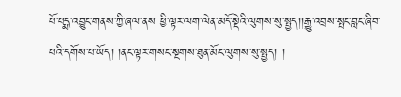པོ་པདྨ་འབྱུང་གནས་ཀྱི་ཞལ་ནས ཕྱི་ལྟར་ལག་ལེན་མདོ་སྡེའི་ལུགས་སུ་སྤྱད།།རྒྱུ་འབྲས་སྤང་བླང་ཞིབ་པའི་དགོས་པ་ཡོད། །ནང་ལྟར་གསང་སྔགས་ཐུན་མོང་ལུགས་སུ་སྤྱད། །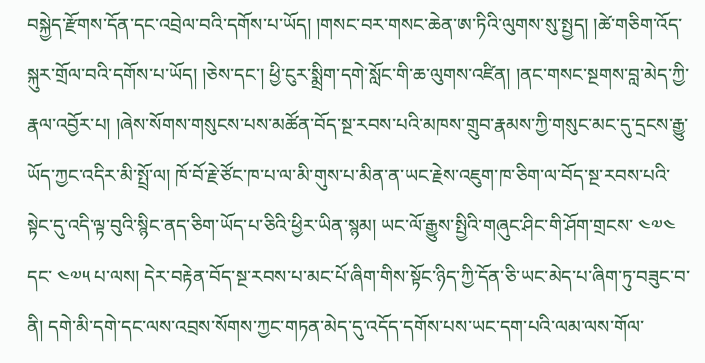བསྐྱེད་རྫོགས་དོན་དང་འབྲེལ་བའི་དགོས་པ་ཡོད། །གསང་བར་གསང་ཆེན་ཨ་ཏིའི་ལུགས་སུ་སྤྱད། །ཚེ་གཅིག་འོད་སྐུར་གྲོལ་བའི་དགོས་པ་ཡོད། །ཅེས་དང་། ཕྱི་ངུར་སྨྲིག་དགེ་སློང་གི་ཆ་ལུགས་འཛིན། །ནང་གསང་སྔགས་བླ་མེད་ཀྱི་རྣལ་འབྱོར་པ། །ཞེས་སོགས་གསུངས་པས་མཚོན་བོད་སྔ་རབས་པའི་མཁས་གྲུབ་རྣམས་ཀྱི་གསུང་མང་དུ་དྲངས་རྒྱུ་ཡོད་ཀྱང་འདིར་མི་སྤྲོ་ལ། ཁོ་བོ་རྗེ་ཙོང་ཁ་པ་ལ་མི་གུས་པ་མིན་ན་ཡང་རྗེས་འཇུག་ཁ་ཅིག་ལ་བོད་སྔ་རབས་པའི་སྟེང་དུ་འདི་ལྟ་བུའི་སྙིང་ནད་ཅིག་ཡོད་པ་ཅིའི་ཕྱིར་ཡིན་སྙམ། ཡང་ལོ་རྒྱུས་སྤྱིའི་གཞུང་ཤིང་གི་ཤོག་གྲངས་ ༤༧༤ དང་ ༤༧༥ པ་ལས། དེར་བརྟེན་བོད་སྔ་རབས་པ་མང་པོ་ཞིག་གིས་སྟོང་ཉིད་ཀྱི་དོན་ཅི་ཡང་མེད་པ་ཞིག་ཏུ་བཟུང་བ་ནི། དགེ་མི་དགེ་དང་ལས་འབྲས་སོགས་ཀྱང་གཏན་མེད་དུ་འདོད་དགོས་པས་ཡང་དག་པའི་ལམ་ལས་གོལ་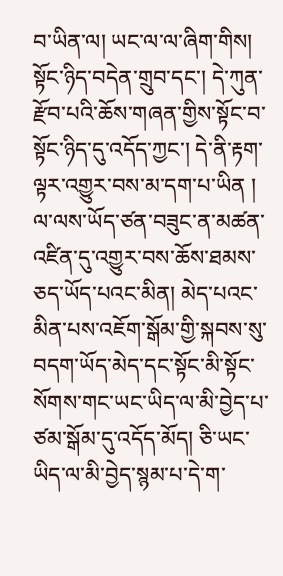བ་ཡིན་ལ། ཡང་ལ་ལ་ཞིག་གིས། སྟོང་ཉིད་བདེན་གྲུབ་དང་། དེ་ཀུན་རྫོབ་པའི་ཆོས་གཞན་གྱིས་སྟོང་བ་སྟོང་ཉིད་དུ་འདོད་ཀྱང་། དེ་ནི་རྟག་ལྟར་འགྱུར་བས་མ་དག་པ་ཡིན ། ལ་ལས་ཡོད་ཙན་བཟུང་ན་མཚན་འཛིན་དུ་འགྱུར་བས་ཆོས་ཐམས་ཅད་ཡོད་པའང་མིན། མེད་པའང་མིན་པས་འཇོག་སྒོམ་གྱི་སྐབས་སུ་བདག་ཡོད་མེད་དང་སྟོང་མི་སྟོང་སོགས་གང་ཡང་ཡིད་ལ་མི་བྱེད་པ་ཙམ་སྒོམ་དུ་འདོད་མོད། ཅི་ཡང་ཡིད་ལ་མི་བྱེད་སྙམ་པ་དེ་ག་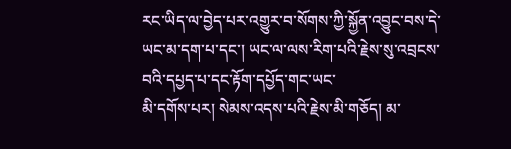རང་ཡིད་ལ་བྱེད་པར་འགྱུར་བ་སོགས་ཀྱི་སྐྱོན་འབྱུང་བས་དེ་ཡང་མ་དག་པ་དང་། ཡང་ལ་ལས་རིག་པའི་རྗེས་སུ་འབྲངས་བའི་དཔྱད་པ་དང་རྟོག་དཔྱོད་གང་ཡང་
མི་དགོས་པར། སེམས་འདས་པའི་རྗེས་མི་གཅོད། མ་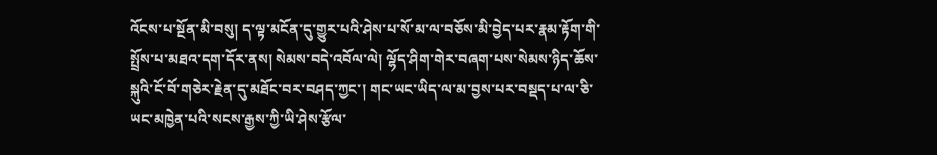འོངས་པ་སྔོན་མི་བསུ། ད་ལྟ་མངོན་དུ་གྱུར་པའི་ཤེས་པ་སོ་མ་ལ་བཅོས་མི་བྱེད་པར་རྣམ་རྟོག་གི་སྤྲོས་པ་མཐའ་དག་དོར་ནས། སེམས་བདེ་འབོལ་ལེ། ལྷོད་ཤིག་གེར་བཞག་པས་སེམས་ཉིད་ཆོས་སྐུའི་ངོ་བོ་གཅེར་རྗེན་དུ་མཐོང་བར་བཤད་ཀྱང་། གང་ཡང་ཡིད་ལ་མ་བྱས་པར་བསྡད་པ་ལ་ཅི་ཡང་མཁྱེན་པའི་སངས་རྒྱས་ཀྱི་ཡི་ཤེས་རྩོལ་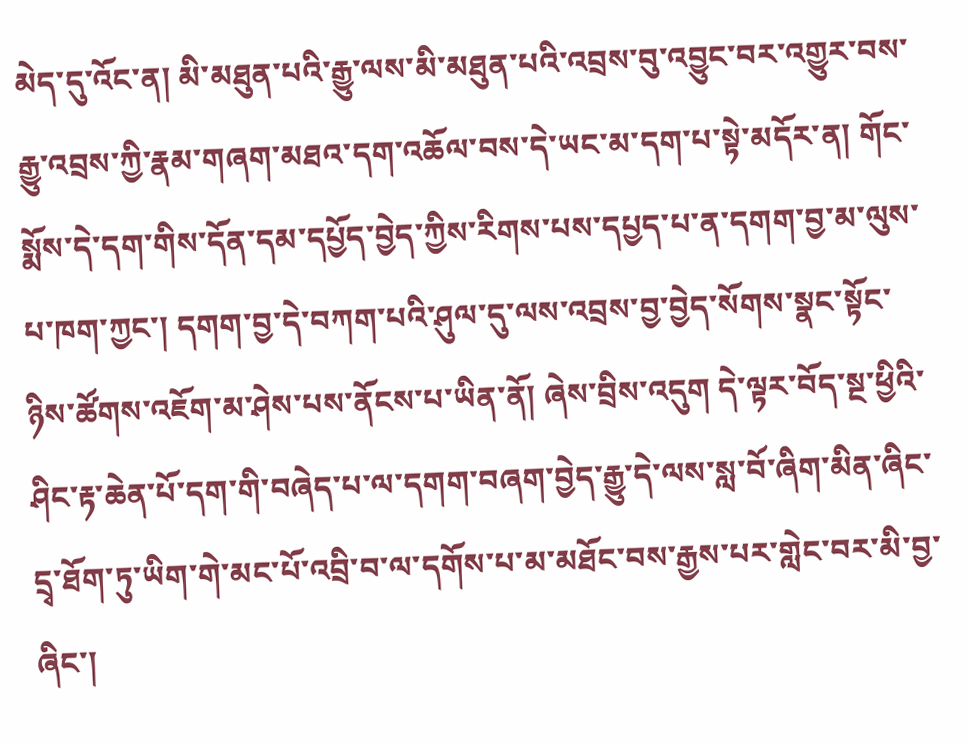མེད་དུ་འོང་ན། མི་མཐུན་པའི་རྒྱུ་ལས་མི་མཐུན་པའི་འབྲས་བུ་འབྱུང་བར་འགྱུར་བས་རྒྱུ་འབྲས་ཀྱི་རྣམ་གཞག་མཐའ་དག་འཆོལ་བས་དེ་ཡང་མ་དག་པ་སྟེ་མདོར་ན། གོང་སྨོས་དེ་དག་གིས་དོན་དམ་དཔྱོད་བྱེད་ཀྱིས་རིགས་པས་དཔྱད་པ་ན་དགག་བྱ་མ་ལུས་པ་ཁག་ཀྱང་། དགག་བྱ་དེ་བཀག་པའི་ཤུལ་དུ་ལས་འབྲས་བྱ་བྱེད་སོགས་སྣང་སྟོང་ཉིས་ཚོགས་འཇོག་མ་ཤེས་པས་ནོངས་པ་ཡིན་ནོ། ཞེས་བྲིས་འདུག དེ་ལྟར་བོད་སྔ་ཕྱིའི་ཤིང་རྟ་ཆེན་པོ་དག་གི་བཞེད་པ་ལ་དགག་བཞག་བྱེད་རྒྱུ་དེ་ལས་སླ་བོ་ཞིག་མིན་ཞིང་དྲྭ་ཐོག་ཏུ་ཡིག་གེ་མང་པོ་འབྲི་བ་ལ་དགོས་པ་མ་མཐོང་བས་རྒྱས་པར་གླེང་བར་མི་བྱ་ཞིང་།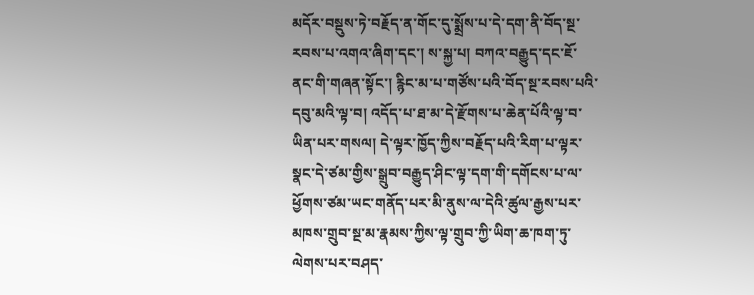མདོར་བསྡུས་ཏེ་བརྗོད་ན་གོང་དུ་སྨྲོས་པ་དེ་དག་ནི་བོད་སྔ་རབས་པ་འགའ་ཞིག་དང་། ས་སྐྱ་པ། བཀའ་བརྒྱུད་དང་ཇོ་ནང་གི་གཞན་སྟོང་། རྙིང་མ་པ་གཙོས་པའི་བོད་སྔ་རབས་པའི་དབུ་མའི་ལྟ་བ། འདོད་པ་ཐ་མ་དེ་རྫོགས་པ་ཆེན་པོའི་ལྟ་བ་ཡིན་པར་གསལ། དེ་ལྟར་ཁྱོད་ཀྱིས་བརྗོད་པའི་རིག་པ་ལྟར་སྣང་དེ་ཙམ་གྱིས་སྒྲུབ་བརྒྱུད་ཤིང་ལྟ་དག་གི་དགོངས་པ་ལ་ཕྱོགས་ཙམ་ཡང་གནོད་པར་མི་ནུས་ལ་དེའི་ཚུལ་རྒྱས་པར་མཁས་གྲུབ་སྔ་མ་རྣམས་ཀྱིས་ལྟ་གྲུབ་ཀྱི་ཡིག་ཆ་ཁག་ཏུ་ལེགས་པར་བཤད་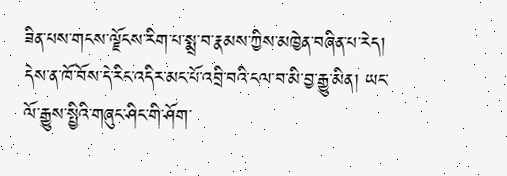ཟིན་པས་གངས་ལྗོངས་རིག་པ་སྨྲ་བ་རྣམས་ཀྱིས་མཁྱེན་བཞིན་པ་རེད། དེས་ན་ཁོ་བོས་དེ་རིང་འདིར་མང་པོ་འབྲི་བའི་ངལ་བ་མི་བྱ་རྒྱུ་མིན། ཡང་ལོ་རྒྱུས་སྤྱིའི་གཞུང་ཤིང་གི་ཤོག་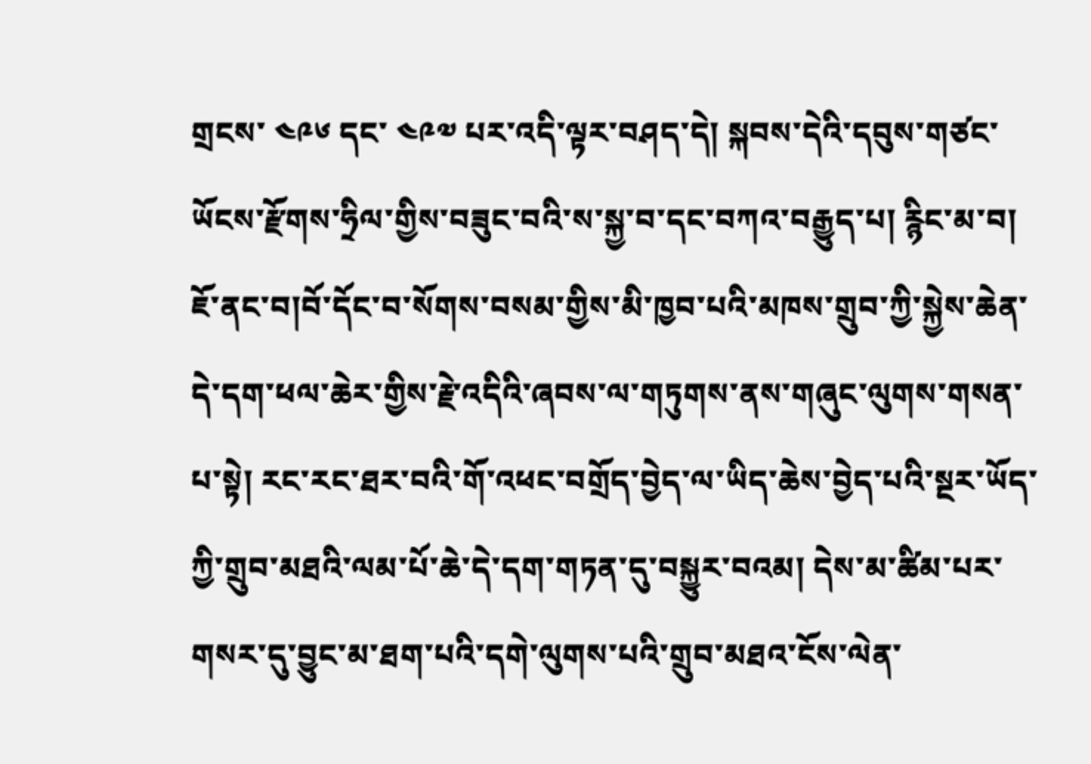གྲངས་ ༤༩༦ དང་ ༤༩༧ པར་འདི་ལྟར་བཤད་དེ། སྐབས་དེའི་དབུས་གཙང་ཡོངས་རྫོགས་ཧྲིལ་གྱིས་བཟུང་བའི་ས་སྐྱ་བ་དང་བཀའ་བརྒྱུད་པ། རྙིང་མ་བ། ཇོ་ནང་བ།བོ་དོང་བ་སོགས་བསམ་གྱིས་མི་ཁྱབ་པའི་མཁས་གྲུབ་ཀྱི་སྐྱེས་ཆེན་དེ་དག་ཕལ་ཆེར་གྱིས་རྗེ་འདིའི་ཞབས་ལ་གཏུགས་ནས་གཞུང་ལུགས་གསན་པ་སྟེ། རང་རང་ཐར་བའི་གོ་འཕང་བགྲོད་བྱེད་ལ་ཡིད་ཆེས་བྱེད་པའི་སྔར་ཡོད་ཀྱི་གྲུབ་མཐའི་ལམ་པོ་ཆེ་དེ་དག་གཏན་དུ་བསྐྱུར་བའམ། དེས་མ་ཚིམ་པར་གསར་དུ་བྱུང་མ་ཐག་པའི་དགེ་ལུགས་པའི་གྲུབ་མཐའ་ངོས་ལེན་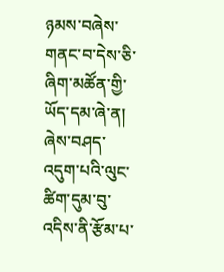ཉམས་བཞེས་གནང་བ་དེས་ཅི་ཞིག་མཚོན་གྱི་ཡོད་དམ་ཞེ་ན། ཞེས་བཤད་འདུག་པའི་ལུང་ཚིག་དུམ་བུ་འདིས་ནི་རྩོམ་པ་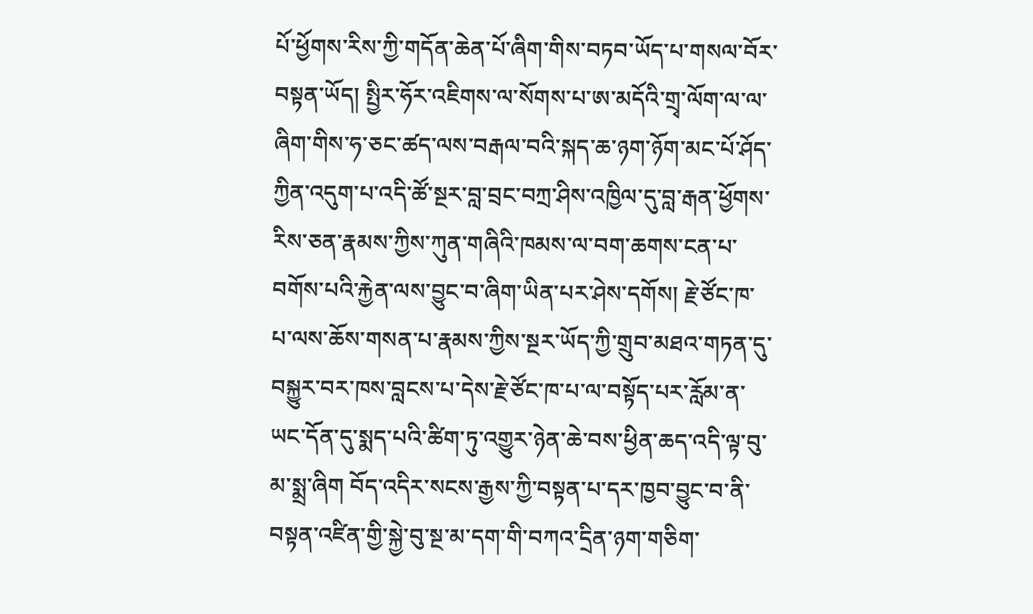པོ་ཕྱོགས་རིས་ཀྱི་གདོན་ཆེན་པོ་ཞིག་གིས་བཏབ་ཡོད་པ་གསལ་བོར་བསྟན་ཡོད། སྤྱིར་ཧོར་འཇིགས་ལ་སོགས་པ་ཨ་མདོའི་གྲྭ་ལོག་ལ་ལ་ཞིག་གིས་ཧ་ཅང་ཚད་ལས་བརྒལ་བའི་སྐད་ཆ་ཉག་ཉོག་མང་པོ་ཤོད་ཀྱིན་འདུག་པ་འདི་ཚོ་སྔར་བླ་བྲང་བཀྲ་ཤིས་འཁྱིལ་དུ་བླ་རྒན་ཕྱོགས་རིས་ཅན་རྣམས་ཀྱིས་ཀུན་གཞིའི་ཁམས་ལ་བག་ཆགས་ངན་པ་བགོས་པའི་རྐྱེན་ལས་བྱུང་བ་ཞིག་ཡིན་པར་ཤེས་དགོས། རྗེ་ཙོང་ཁ་པ་ལས་ཆོས་གསན་པ་རྣམས་ཀྱིས་སྔར་ཡོད་ཀྱི་གྲུབ་མཐའ་གཏན་དུ་བསྐྱུར་བར་ཁས་བླངས་པ་དེས་རྗེ་ཙོང་ཁ་པ་ལ་བསྟོད་པར་རློམ་ན་ཡང་དོན་དུ་སྨད་པའི་ཚིག་ཏུ་འགྱུར་ཉེན་ཆེ་བས་ཕྱིན་ཆད་འདི་ལྟ་བུ་མ་སྨྲ་ཞིག བོད་འདིར་སངས་རྒྱས་ཀྱི་བསྟན་པ་དར་ཁྱབ་བྱུང་བ་ནི་བསྟན་འཛིན་གྱི་སྐྱེ་བུ་སྔ་མ་དག་གི་བཀའ་དྲིན་ཉག་གཅིག་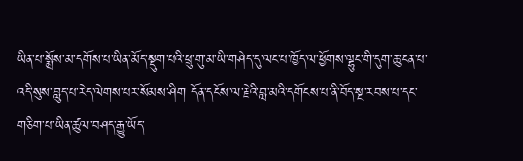ཡིན་པ་སྨྲོས་མ་དགོས་པ་ཡིན་མོད་སྡུག་པའི་ཕྲུ་གུ་མ་ཡི་གཤེད་དུ་ལང་པ་ཁྱོད་ལ་ཕྱོགས་ལྷུང་གི་དུག་ཆུ་ངན་པ་འདི་སུས་བླུད་པ་རེད་ལེགས་པར་སོམས་ཤིག དོན་དངོས་ལ་རྗེའི་བླ་མའི་དགོངས་པ་ནི་བོད་སྔ་རབས་པ་དང་གཅིག་པ་ཡིན་ཚུལ་བཤད་རྒྱུ་ཡོད་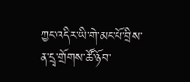ཀྱང་འདིར་ཡི་གེ་མང་པོ་བྲིས་ན་དྲྭ་གྲོགས་ཚོ་ཉོབ་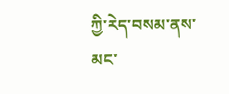ཀྱི་རེད་བསམ་ནས་མང་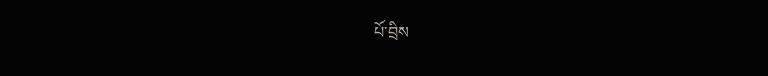པོ་བྲིས